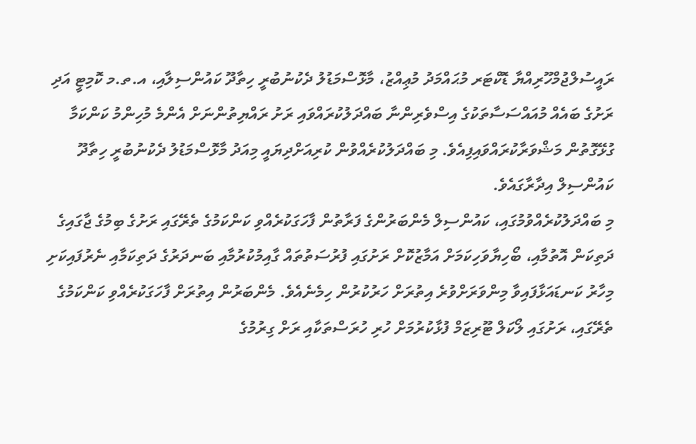ރައީސުލްޖުމްހޫރިއްޔާ ޑޮކްޓަރ މުޙައްމަދު މުޢިއްޒު، މާޅޮސްމަޑުލު ދެކުނުބުރީ ހިތާދޫ ކައުންސިލާއި، އ.ތ.މ ކޮމިޓީ އަދި ރަށުގެ ބައެއް މުއައްސަސާތަކުގެ އިސްވެރިންނާ ބައްދަލުކުރައްވައި ރަށު ރައްޔިތުންނަށް އެންމެ މުހިންމު ކަންކަމާ ގުޅޭގޮތުން މަޝްވަރާކުރައްވައިފިއެވެ. މި ބައްދަލުކުރެއްވުން ކުރިއަށްދިޔައީ މިއަދު މާޅޮސްމަޑުލު ދެކުނުބުރީ ހިތާދޫ ކައުންސިލް އިދާރާގައެވެ.
މި ބައްދަލުކުރެއްވުމުގައި، ކައުންސިލް މެންބަރުންގެ ފަރާތުން ފާހަގަކުރެއްވި ކަންކަމުގެ ތެރޭގައި ރަށުގެ ބިމުގެ ޖާގައިގެ ދަތިކަން އޮތުމާއި، ބޯހިޔާވަހިކަމަށް އަމާޒުކޮށް ރަށުގައި ފުރުސަތުތައް ގާއިމުކުރުމާއި ބަނދަރުގެ ދަތިކަމާއި ނެރުފައިކަށި މިހާރު ކަނޑައަޅާފައިވާ މިންވަރަށްވުރެ އިތުރަށް ހަރުކުރުން ހިމެނެއެވެ. މެންބަރުން އިތުރަށް ފާހަގަކުރެއްވި ކަންކަމުގެ ތެރޭގައި، ރަށުގައި ލޯކަލް ޓޫރިޒަމް ފުޅާކުރުމަށް ހުރި ހުރަސްތަކާއި ރަށް ގިރުމުގެ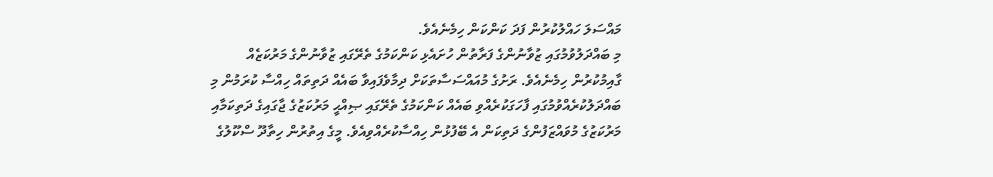މައްސަލަ ހައްލުކުރުން ފަދަ ކަންކަން ހިމެނެއެވެ.
މި ބައްދަލުވުމުގައި ޒުވާނުންގެ ފަރާތުން ހުށައެޅި ކަންކަމުގެ ތެރޭގައި ޒުވާނުންގެ މަރުކަޒެއް ގާއިމުކުރުން ހިމެނެއެވެ. ރަށުގެ މުއައްސަސާތަކަށް ދިމާވެފައިވާ ބައެއް ދަތިތައް ހިއްސާ ކުރަމުން މި ބައްދަލުކުރެއްވުމުގައި ފާހަގަކުރެއްވި ބައެއް ކަންކަމުގެ ތެރޭގައި ޞިއްޙީ މަރުކަޒުގެ ޖާގައިގެ ދަތިކަމާއި މަރުކަޒުގެ މުވައްޒަފުންގެ ދަތިކަން އެ ބޭފުޅުން ހިއްސާކުރެއްވިއެވެ. މީގެ އިތުރުން ހިތާދޫ ސްކޫލުގެ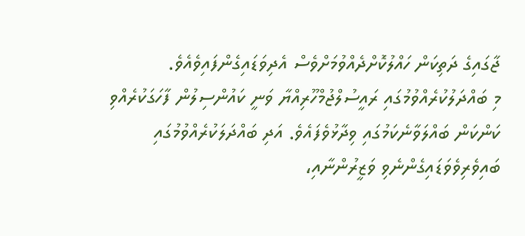ޖާގައިގެ ދަތިކަން ހައްލުކޮށްދެއްވުމަށްވެސް އެދިވަޑައިގެންފައިވެއެވެ.
މި ބައްދަލުކުރެއްވުމުގައި ރައީސުލްޖުމްހޫރިއްޔާ ވަނީ ކައުންސިލުން ފާހަގަކުރެއްވި ކަންކަން ބައްލަވާނެކަމުގައި ވިދާޅުވެފައެވެ. އަދި ބައްދަލަކުރެއްވުމުގައި ބައިވެރިވެވަޑައިގެންނެވި ވަޒީރުންނާއި،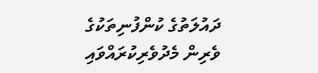ދައުލަތުގެ ކުންފުނިތަކުގެ ވެރިން މެދުވެރިކުރައްވައި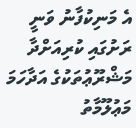އެ މަނިކުފާނު ވަނީ ރަށުގައި ކުރިއަށްދާ މަޝްރޫޢުތަކުގެ އަދާހަމަ މަޢުލޫމާތު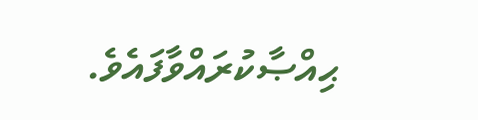ޙިއްޞާކުރައްވާފައެވެ.